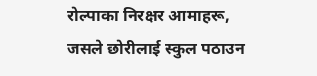रोल्पाका निरक्षर आमाहरू, जसले छोरीलाई स्कुल पठाउन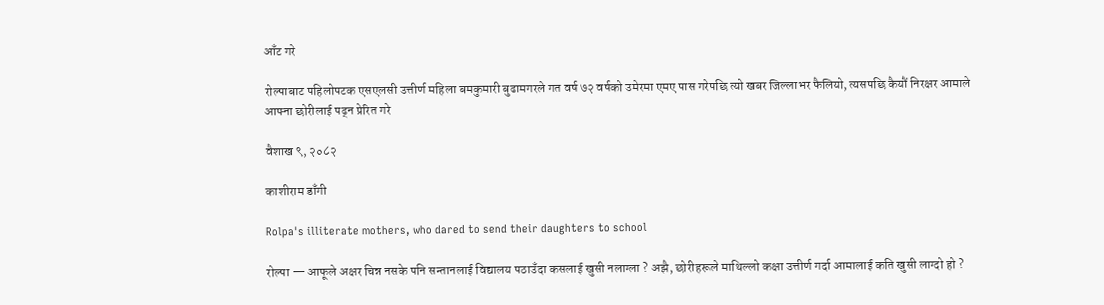आँट गरे

रोल्पाबाट पहिलोपटक एसएलसी उत्तीर्ण महिला बमकुमारी बुढामगरले गत वर्ष ७२ वर्षको उमेरमा एमए पास गरेपछि त्यो खबर जिल्लाभर फैलियो, त्यसपछि कैयौं निरक्षर आमाले आफ्ना छोरीलाई पढ्न प्रेरित गरे

वैशाख ९, २०८२

काशीराम डाँगी

Rolpa's illiterate mothers, who dared to send their daughters to school

रोल्पा — आफूले अक्षर चिन्न नसके पनि सन्तानलाई विद्यालय पठाउँदा कसलाई खुसी नलाग्ला ? अझै, छोरीहरूले माथिल्लो कक्षा उत्तीर्ण गर्दा आमालाई कति खुसी लाग्दो हो ?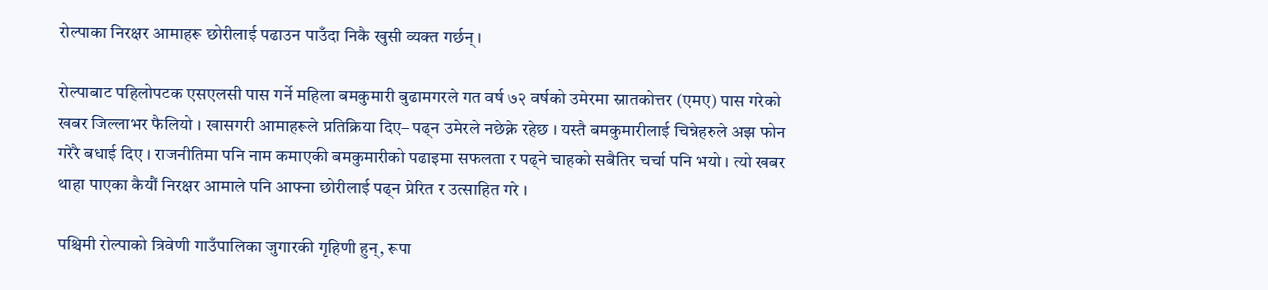रोल्पाका निरक्षर आमाहरू छोरीलाई पढाउन पाउँदा निकै खुसी व्यक्त गर्छन् ।

रोल्पाबाट पहिलोपटक एसएलसी पास गर्ने महिला बमकुमारी बुढामगरले गत वर्ष ७२ वर्षको उमेरमा स्नातकोत्तर (एमए) पास गरेको खबर जिल्लाभर फैलियो । खासगरी आमाहरूले प्रतिक्रिया दिए– पढ्न उमेरले नछेक्ने रहेछ । यस्तै बमकुमारीलाई चिन्नेहरुले अझ फोन गरेरै बधाई दिए । राजनीतिमा पनि नाम कमाएकी बमकुमारीको पढाइमा सफलता र पढ्ने चाहको सबैतिर चर्चा पनि भयो । त्यो खबर थाहा पाएका कैयौं निरक्षर आमाले पनि आफ्ना छोरीलाई पढ्न प्रेरित र उत्साहित गरे ।

पश्चिमी रोल्पाको त्रिवेणी गाउँपालिका जुगारकी गृहिणी हुन्, रूपा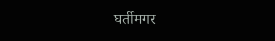घर्तीमगर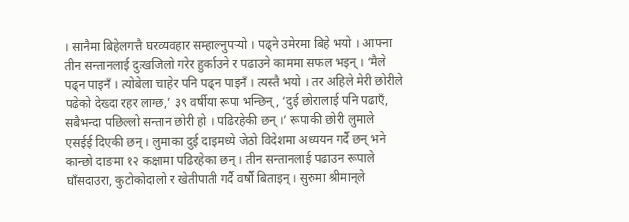। सानैमा बिहेलगत्तै घरव्यवहार सम्हाल्नुपर्‍यो । पढ्ने उमेरमा बिहे भयो । आफ्ना तीन सन्तानलाई दुःखजिलो गरेर हुर्काउने र पढाउने काममा सफल भइन् । ‘मैले पढ्न पाइनँ । त्योबेला चाहेर पनि पढ्न पाइनँ । त्यस्तै भयो । तर अहिले मेरी छोरीले पढेको देख्दा रहर लाग्छ,’ ३९ वर्षीया रूपा भन्छिन्, ‘दुई छोरालाई पनि पढाएँ, सबैभन्दा पछिल्लो सन्तान छोरी हो । पढिरहेकी छन् ।’ रूपाकी छोरी लुमाले एसईई दिएकी छन् । लुमाका दुई दाइमध्ये जेठो विदेशमा अध्ययन गर्दै छन् भने कान्छो दाङमा १२ कक्षामा पढिरहेका छन् । तीन सन्तानलाई पढाउन रूपाले घाँसदाउरा, कुटोकोदालो र खेतीपाती गर्दै वर्षौं बिताइन् । सुरुमा श्रीमान्‌ले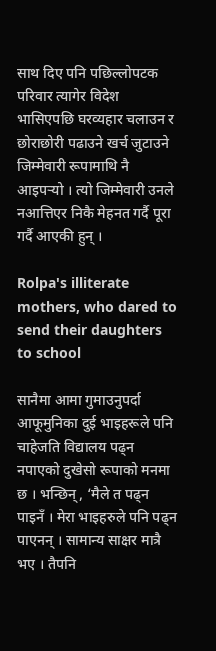साथ दिए पनि पछिल्लोपटक परिवार त्यागेर विदेश भासिएपछि घरव्यहार चलाउन र छोराछोरी पढाउने खर्च जुटाउने जिम्मेवारी रूपामाथि नै आइपर्‍यो । त्यो जिम्मेवारी उनले नआत्तिएर निकै मेहनत गर्दै पूरा गर्दै आएकी हुन् ।

Rolpa's illiterate mothers, who dared to send their daughters to school

सानैमा आमा गुमाउनुपर्दा आफूमुनिका दुई भाइहरूले पनि चाहेजति विद्यालय पढ्न नपाएको दुखेसो रूपाको मनमा छ । भन्छिन्, ‘मैले त पढ्न पाइनँ । मेरा भाइहरुले पनि पढ्न पाएनन् । सामान्य साक्षर मात्रै भए । तैपनि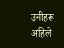उनीहरू अहिले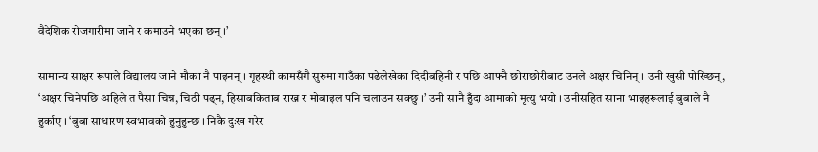वैदेशिक रोजगारीमा जाने र कमाउने भएका छन् ।’

सामान्य साक्षर रूपाले विद्यालय जाने मौका नै पाइनन् । गृहस्थी कामसँगै सुरुमा गाउँका पढेलेखेका दिदीबहिनी र पछि आफ्नै छोराछोरीबाट उनले अक्षर चिनिन् । उनी खुसी पोख्छिन्, ‘अक्षर चिनेपछि अहिले त पैसा चिन्न, चिठी पढ्न, हिसाबकिताब राख्न र मोबाइल पनि चलाउन सक्छु ।’ उनी सानै हुँदा आमाको मृत्यु भयो । उनीसहित साना भाइहरूलाई बुबाले नै हुर्काए । ‘बुबा साधारण स्वभावको हुनुहुन्छ । निकै दुःख गरेर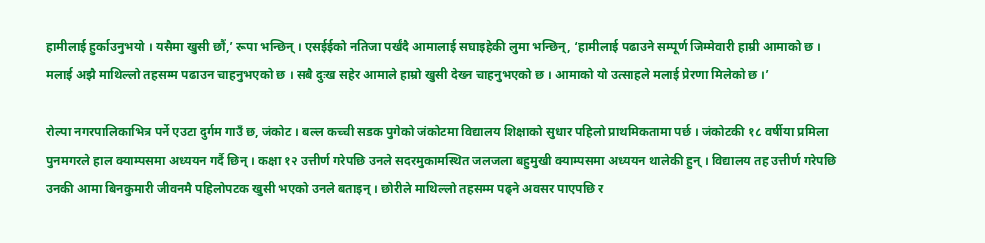हामीलाई हुर्काउनुभयो । यसैमा खुसी छौं,’ रूपा भन्छिन् । एसईईको नतिजा पर्खंदै आमालाई सघाइहेकी लुमा भन्छिन्, ‘हामीलाई पढाउने सम्पूर्ण जिम्मेवारी हाम्री आमाको छ । मलाई अझै माथिल्लो तहसम्म पढाउन चाहनुभएको छ । सबै दुःख सहेर आमाले हाम्रो खुसी देख्न चाहनुभएको छ । आमाको यो उत्साहले मलाई प्रेरणा मिलेको छ ।’

रोल्पा नगरपालिकाभित्र पर्ने एउटा दुर्गम गाउँ छ, जंकोट । बल्ल कच्ची सडक पुगेको जंकोटमा विद्यालय शिक्षाको सुधार पहिलो प्राथमिकतामा पर्छ । जंकोटकी १८ वर्षीया प्रमिला पुनमगरले हाल क्याम्पसमा अध्ययन गर्दै छिन् । कक्षा १२ उत्तीर्ण गरेपछि उनले सदरमुकामस्थित जलजला बहुमुखी क्याम्पसमा अध्ययन थालेकी हुन् । विद्यालय तह उत्तीर्ण गरेपछि उनकी आमा बिनकुमारी जीवनमै पहिलोपटक खुसी भएको उनले बताइन् । छोरीले माथिल्लो तहसम्म पढ्ने अवसर पाएपछि र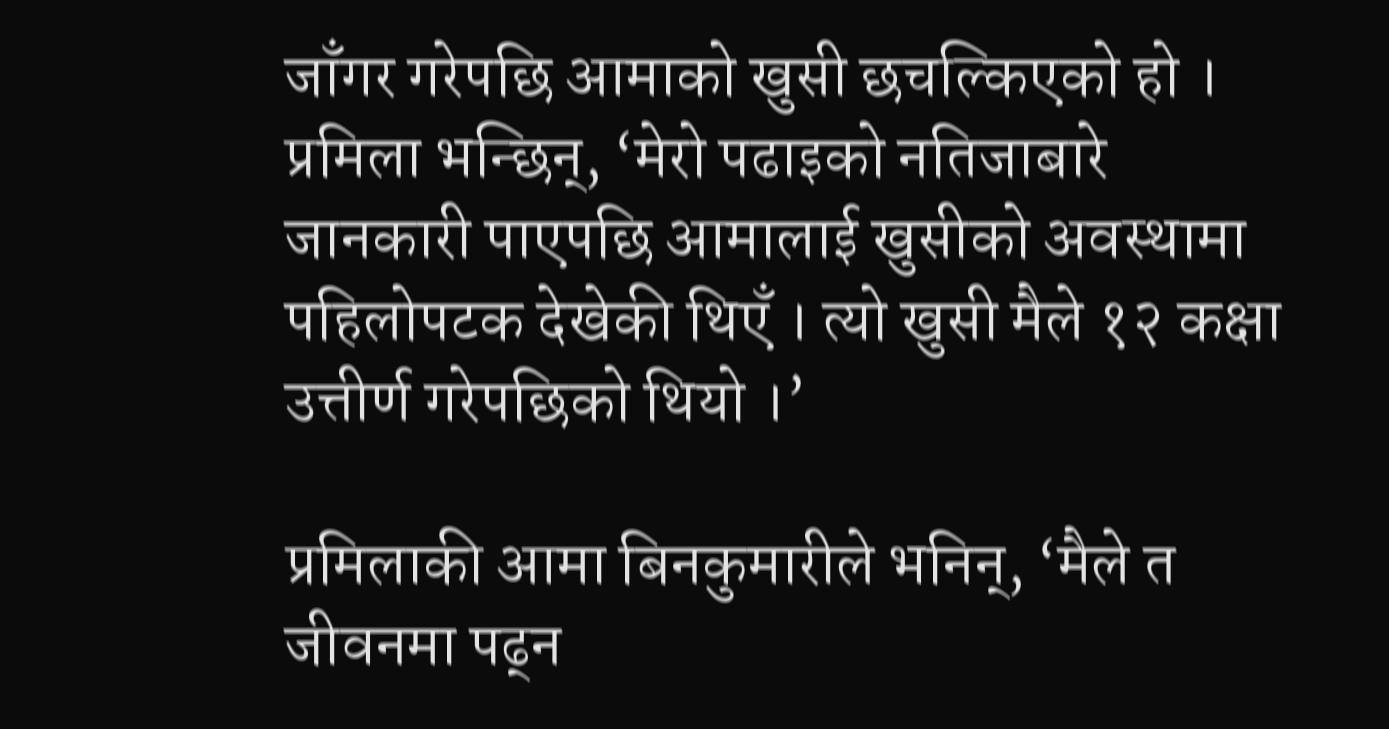जाँगर गरेपछि आमाको खुसी छचल्किएको हो । प्रमिला भन्छिन्, ‘मेरो पढाइको नतिजाबारे जानकारी पाएपछि आमालाई खुसीको अवस्थामा पहिलोपटक देखेकी थिएँ । त्यो खुसी मैले १२ कक्षा उत्तीर्ण गरेपछिको थियो ।’

प्रमिलाकी आमा बिनकुमारीले भनिन्, ‘मैले त जीवनमा पढ्न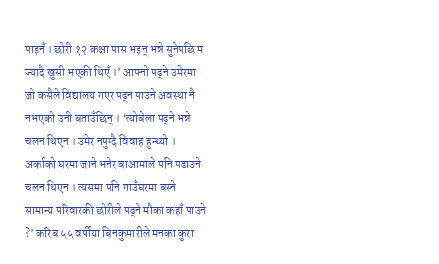पाइनँ । छोरी १२ कक्षा पास भइन् भन्ने सुनेपछि म ज्यादै खुसी भएकी थिएँ ।’ आफ्नो पढ्ने उमेरमा जो कसैले विद्यालय गएर पढ्न पाउने अवस्था नै नभएको उनी बताउँछिन् । ‘त्योबेला पढ्ने भन्ने चलन थिएन । उमेर नपुग्दै विवाह हुन्थ्यो । अर्काको घरमा जाने भनेर बाआमाले पनि पढाउने चलन थिएन । त्यसमा पनि गाउँघरमा बस्ने सामान्य परिवारकी छोरीले पढ्ने मौका कहाँ पाउने ?’ करिब ५५ वर्षीया बिनकुमारीले मनका कुरा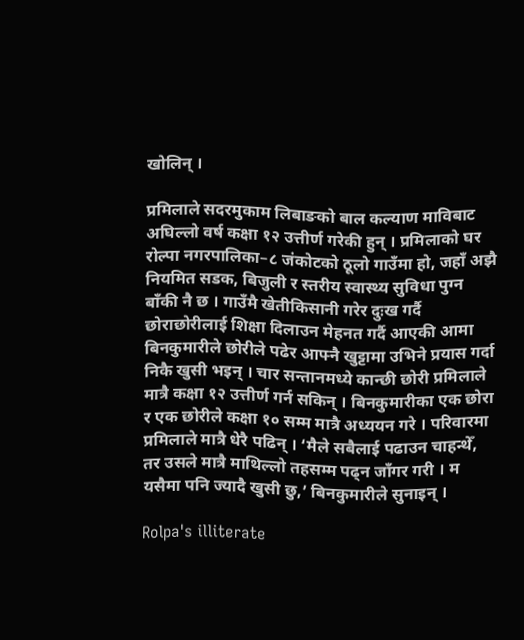खोलिन् ।

प्रमिलाले सदरमुकाम लिबाङको बाल कल्याण माविबाट अघिल्लो वर्ष कक्षा १२ उत्तीर्ण गरेकी हुन् । प्रमिलाको घर रोल्पा नगरपालिका–८ जंकोटको ठूलो गाउँमा हो, जहाँ अझै नियमित सडक, बिजुली र स्तरीय स्वास्थ्य सुविधा पुग्न बाँकी नै छ । गाउँमै खेतीकिसानी गरेर दुःख गर्दै छोराछोरीलाई शिक्षा दिलाउन मेहनत गर्दै आएकी आमा बिनकुमारीले छोरीले पढेर आफ्नै खुट्टामा उभिने प्रयास गर्दा निकै खुसी भइन् । चार सन्तानमध्ये कान्छी छोरी प्रमिलाले मात्रै कक्षा १२ उत्तीर्ण गर्न सकिन् । बिनकुमारीका एक छोरा र एक छोरीले कक्षा १० सम्म मात्रै अध्ययन गरे । परिवारमा प्रमिलाले मात्रै धेरै पढिन् । ‘मैले सबैलाई पढाउन चाहन्थेँ, तर उसले मात्रै माथिल्लो तहसम्म पढ्न जाँगर गरी । म यसैमा पनि ज्यादै खुसी छु,’ बिनकुमारीले सुनाइन् ।

Rolpa's illiterate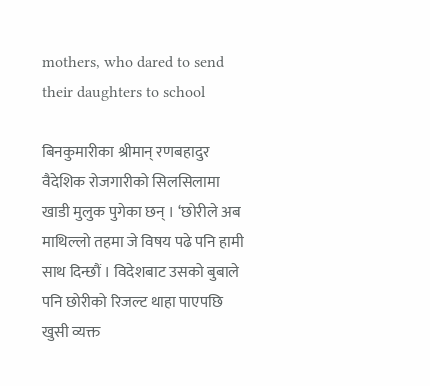mothers, who dared to send their daughters to school

बिनकुमारीका श्रीमान् रणबहादुर वैदेशिक रोजगारीको सिलसिलामा खाडी मुलुक पुगेका छन् । ‘छोरीले अब माथिल्लो तहमा जे विषय पढे पनि हामी साथ दिन्छौं । विदेशबाट उसको बुबाले पनि छोरीको रिजल्ट थाहा पाएपछि खुसी व्यक्त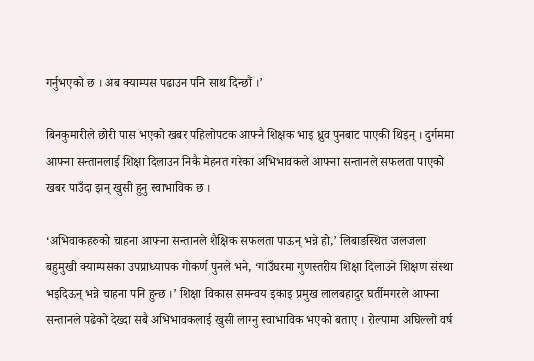गर्नुभएको छ । अब क्याम्पस पढाउन पनि साथ दिन्छौं ।’

बिनकुमारीले छोरी पास भएको खबर पहिलोपटक आफ्नै शिक्षक भाइ ध्रुव पुनबाट पाएकी थिइन् । दुर्गममा आफ्ना सन्तानलाई शिक्षा दिलाउन निकै मेहनत गरेका अभिभावकले आफ्ना सन्तानले सफलता पाएको खबर पाउँदा झन् खुसी हुनु स्वाभाविक छ ।

‘अभिवाकहरुको चाहना आफ्ना सन्तानले शैक्षिक सफलता पाऊन् भन्ने हो,’ लिबाङस्थित जलजला बहुमुखी क्याम्पसका उपप्राध्यापक गोकर्ण पुनले भने, ‘गाउँघरमा गुणस्तरीय शिक्षा दिलाउने शिक्षण संस्था भइदिऊन् भन्ने चाहना पनि हुन्छ ।’ शिक्षा विकास समन्वय इकाइ प्रमुख लालबहादुर घर्तीमगरले आफ्ना सन्तानले पढेको देख्दा सबै अभिभावकलाई खुसी लाग्नु स्वाभाविक भएको बताए । रोल्पामा अघिल्लो वर्ष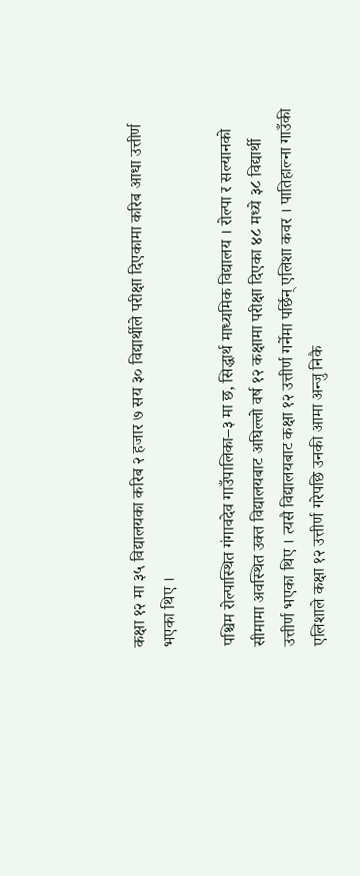कक्षा १२ मा ३५ विद्यालयका करिब २ हजार ७ सय ३० विद्यार्थीले परीक्षा दिएकामा करिब आधा उत्तीर्ण भएका थिए ।

पश्चिम रोल्पास्थित गंगावदेव गाउँपालिका–३ मा छ, सिद्धार्थ माध्यमिक विद्यालय । रोल्पा र सल्यानको सीमामा अवस्थित उक्त विद्यालयबाट अघिल्लो वर्ष १२ कक्षामा परीक्षा दिएका ४८ मध्ये ३८ विद्यार्थी उत्तीर्ण भएका थिए । त्यसै विद्यालयबाट कक्षा १२ उत्तीर्ण गर्नेमा पर्छिन् एलिशा कवर । पातिहाल्ना गाउँकी एलिशाले कक्षा १२ उत्तीर्ण गरेपछि उनकी आमा अन्जु निकै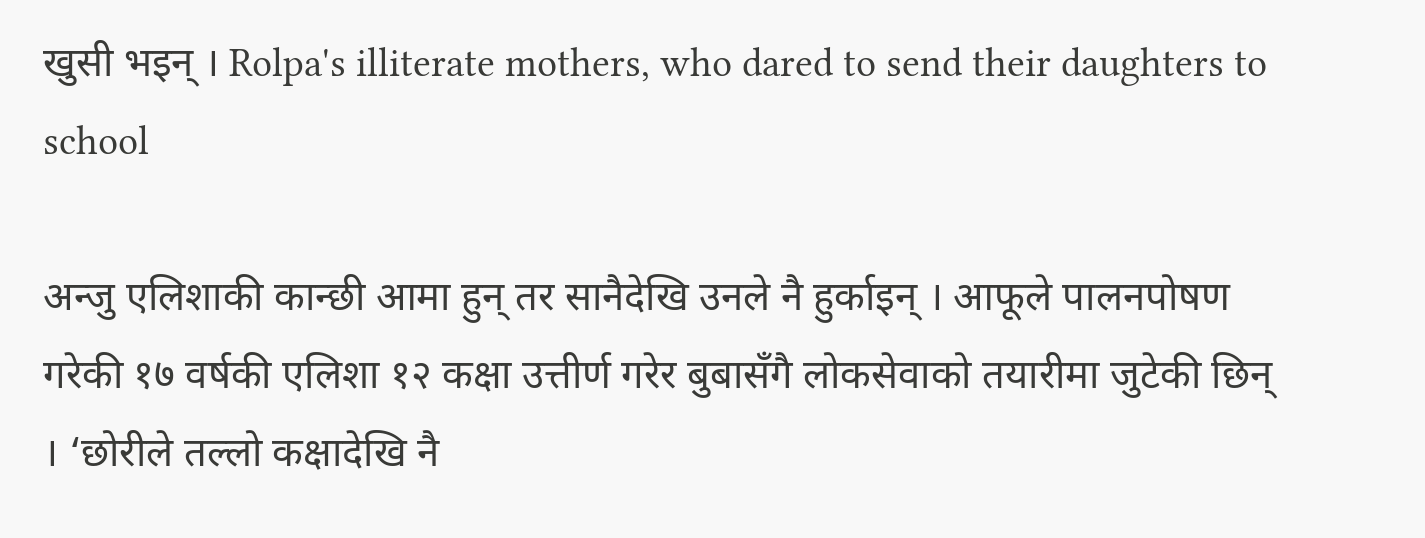खुसी भइन् । Rolpa's illiterate mothers, who dared to send their daughters to school

अन्जु एलिशाकी कान्छी आमा हुन् तर सानैदेखि उनले नै हुर्काइन् । आफूले पालनपोषण गरेकी १७ वर्षकी एलिशा १२ कक्षा उत्तीर्ण गरेर बुबासँगै लोकसेवाको तयारीमा जुटेकी छिन् । ‘छोरीले तल्लो कक्षादेखि नै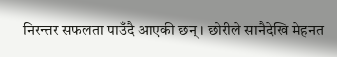निरन्तर सफलता पाउँदै आएकी छन् । छोरीले सानैदेखि मेहनत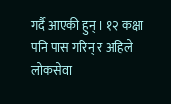गर्दै आएकी हुन् । १२ कक्षा पनि पास गरिन् र अहिले लोकसेवा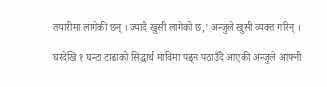तयारीमा लागेकी छन् । ज्यादै खुसी लागेको छ,’ अन्जुले खुसी व्यक्त गरिन् ।

घरदेखि १ घन्टा टाढाको सिद्धार्थ माविमा पढ्न पठाउँदै आएकी अन्जुले आफ्नी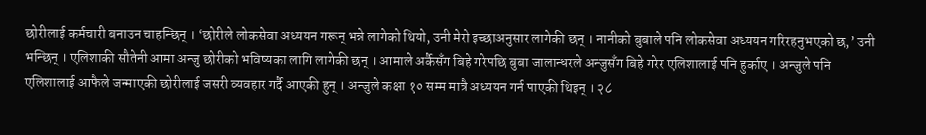छोरीलाई कर्मचारी बनाउन चाहन्छिन् । ‘छोरीले लोकसेवा अध्ययन गरून् भन्ने लागेको थियो, उनी मेरो इच्छाअनुसार लागेकी छन् । नानीको बुबाले पनि लोकसेवा अध्ययन गरिरहनुभएको छ,’ उनी भन्छिन् । एलिशाकी सौतेनी आमा अन्जु छोरीको भविष्यका लागि लागेकी छन् । आमाले अर्कैसँग बिहे गरेपछि बुबा जालान्धरले अन्जुसँग बिहे गरेर एलिशालाई पनि हुर्काए । अन्जुले पनि एलिशालाई आफैले जन्माएकी छोरीलाई जसरी व्यवहार गर्दै आएकी हुन् । अन्जुले कक्षा १० सम्म मात्रै अध्ययन गर्न पाएकी थिइन् । २८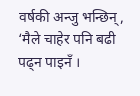वर्षकी अन्जु भन्छिन्, ‘मैले चाहेर पनि बढी पढ्न पाइनँ ।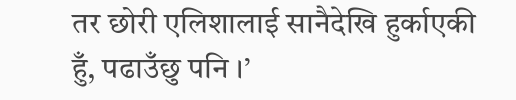तर छोरी एलिशालाई सानैदेखि हुर्काएकी हुँ, पढाउँछु पनि ।’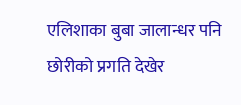एलिशाका बुबा जालान्धर पनि छोरीको प्रगति देखेर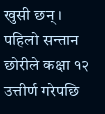खुसी छन् । पहिलो सन्तान छोरीले कक्षा १२ उत्तीर्ण गरेपछि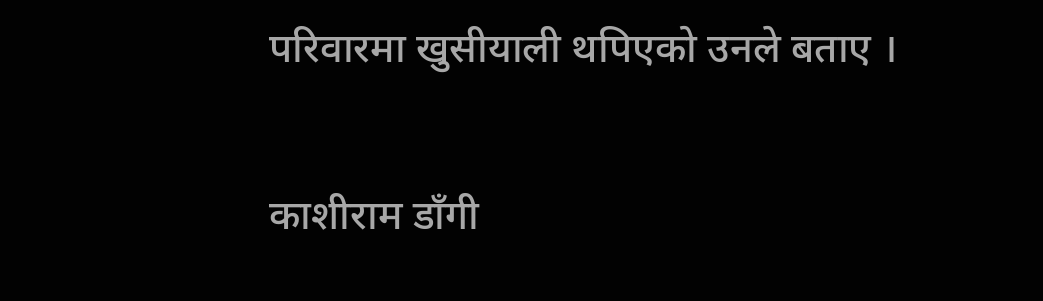परिवारमा खुसीयाली थपिएको उनले बताए ।

काशीराम डाँगी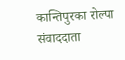कान्तिपुरका रोल्पा संवाददाता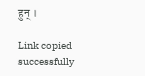हुन् ।

Link copied successfully